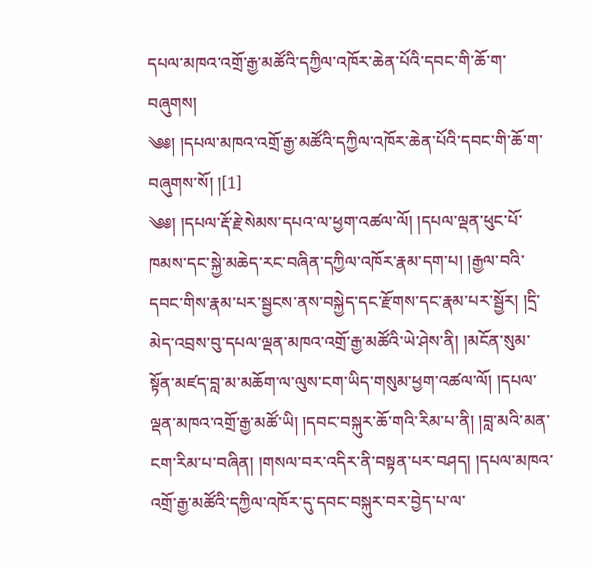དཔལ་མཁའ་འགྲོ་རྒྱ་མཚོའི་དཀྱིལ་འཁོར་ཆེན་པོའི་དབང་གི་ཆོ་ག་བཞུགས།
༄༅། །དཔལ་མཁའ་འགྲོ་རྒྱ་མཚོའི་དཀྱིལ་འཁོར་ཆེན་པོའི་དབང་གི་ཆོ་ག་བཞུགས་སོ། །[1]
༄༅། །དཔལ་རྡོ་རྗེ་སེམས་དཔའ་ལ་ཕྱག་འཚལ་ལོ། །དཔལ་ལྡན་ཕུང་པོ་ཁམས་དང་སྐྱེ་མཆེད་རང་བཞིན་དཀྱིལ་འཁོར་རྣམ་དག་པ། །རྒྱལ་བའི་དབང་གིས་རྣམ་པར་སྦྱངས་ནས་བསྐྱེད་དང་རྫོགས་དང་རྣམ་པར་སྦྱོར། །དྲི་མེད་འབྲས་བུ་དཔལ་ལྡན་མཁའ་འགྲོ་རྒྱ་མཚོའི་ཡེ་ཤེས་ནི། །མངོན་སུམ་སྟོན་མཛད་བླ་མ་མཆོག་ལ་ལུས་ངག་ཡིད་གསུམ་ཕྱག་འཚལ་ལོ། །དཔལ་ལྡན་མཁའ་འགྲོ་རྒྱ་མཚོ་ཡི། །དབང་བསྐུར་ཆོ་གའི་རིམ་པ་ནི། །བླ་མའི་མན་ངག་རིམ་པ་བཞིན། །གསལ་བར་འདིར་ནི་བསྟན་པར་བཤད། །དཔལ་མཁའ་འགྲོ་རྒྱ་མཚོའི་དཀྱིལ་འཁོར་དུ་དབང་བསྐུར་བར་བྱེད་པ་ལ་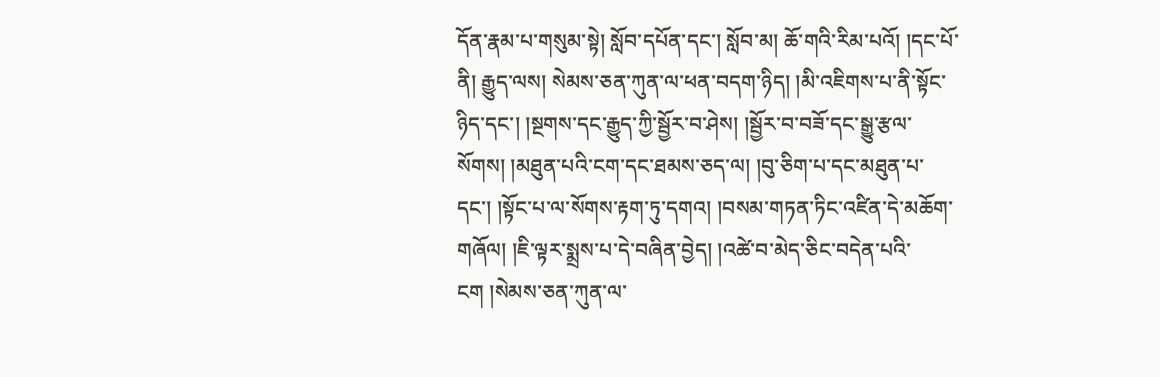དོན་རྣམ་པ་གསུམ་སྟེ། སློབ་དཔོན་དང་། སློབ་མ། ཆོ་གའི་རིམ་པའོ། །དང་པོ་ནི། རྒྱུད་ལས། སེམས་ཅན་ཀུན་ལ་ཕན་བདག་ཉིད། །མི་འཇིགས་པ་ནི་སྟོང་ཉིད་དང་། །སྔགས་དང་རྒྱུད་ཀྱི་སྦྱོར་བ་ཤེས། །སྦྱོར་བ་བཟོ་དང་སྒྱུ་རྩལ་སོགས། །མཐུན་པའི་ངག་དང་ཐམས་ཅད་ལ། །བུ་ཅིག་པ་དང་མཐུན་པ་དང་། །སྟོང་པ་ལ་སོགས་རྟག་ཏུ་དགའ། །བསམ་གཏན་ཏིང་འཛིན་དེ་མཆོག་གཞོལ། །ཇི་ལྟར་སྨྲས་པ་དེ་བཞིན་བྱེད། །འཚེ་བ་མེད་ཅིང་བདེན་པའི་ངག །སེམས་ཅན་ཀུན་ལ་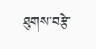ཐུགས་བརྩེ་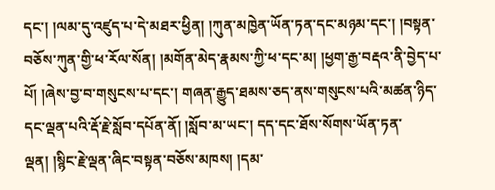དང་། །ལམ་དུ་འཛུད་པ་དེ་མཐར་ཕྱིན། །ཀུན་མཁྱེན་ཡོན་ཏན་དང་མཉམ་དང་། །བསྟན་བཅོས་ཀུན་གྱི་ཕ་རོལ་སོན། །མགོན་མེད་རྣམས་ཀྱི་ཕ་དང་མ། །ཕྱག་རྒྱ་བརྡའ་ནི་བྱེད་པ་པོ། །ཞེས་བྱ་བ་གསུངས་པ་དང་། གཞན་རྒྱུད་ཐམས་ཅད་ནས་གསུངས་པའི་མཚན་ཉིད་དང་ལྡན་པའི་རྡོ་རྗེ་སློབ་དཔོན་ནོ། །སློབ་མ་ཡང་། དད་དང་ཐོས་སོགས་ཡོན་ཏན་ལྡན། །སྙིང་རྗེ་ལྡན་ཞིང་བསྟན་བཅོས་མཁས། །དམ་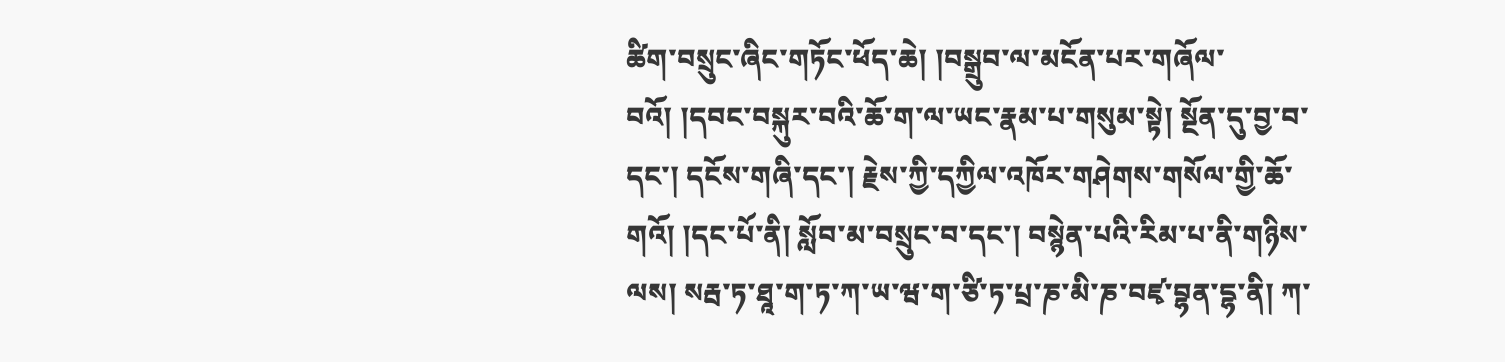ཚིག་བསྲུང་ཞིང་གཏོང་ཕོད་ཆེ། །བསྒྲུབ་ལ་མངོན་པར་གཞོལ་བའོ། །དབང་བསྐུར་བའི་ཆོ་ག་ལ་ཡང་རྣམ་པ་གསུམ་སྟེ། སྔོན་དུ་བྱ་བ་དང་། དངོས་གཞི་དང་། རྗེས་ཀྱི་དཀྱིལ་འཁོར་གཤེགས་གསོལ་གྱི་ཆོ་གའོ། །དང་པོ་ནི། སློབ་མ་བསྲུང་བ་དང་། བསྙེན་པའི་རིམ་པ་ནི་གཉིས་ལས། སརྦ་ཏ་ཐཱ་ག་ཏ་ཀ་ཡ་ཝ་ག་ཙི་ཏ་པྲ་ཎ་མི་ཎ་བཛྭ་བྷན་དྷ་ནི། ཀ་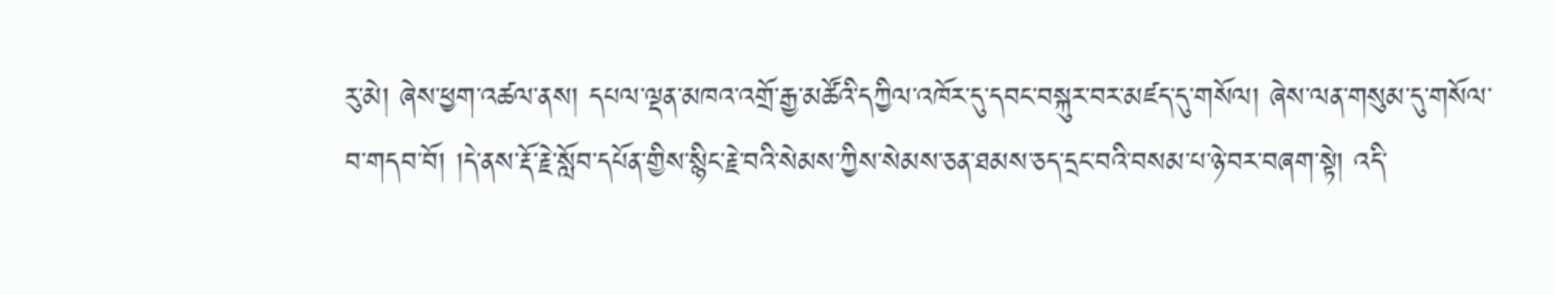རུ་མེ། ཞེས་ཕྱག་འཚལ་ནས། དཔལ་ལྡན་མཁའ་འགྲོ་རྒྱ་མཚོའི་དཀྱིལ་འཁོར་དུ་དབང་བསྐུར་བར་མཛད་དུ་གསོལ། ཞེས་ལན་གསུམ་དུ་གསོལ་བ་གདབ་བོ། །དེ་ནས་རྡོ་རྗེ་སློབ་དཔོན་གྱིས་སྙིང་རྗེ་བའི་སེམས་ཀྱིས་སེམས་ཅན་ཐམས་ཅད་དྲང་བའི་བསམ་པ་ཉེ་བར་བཞག་སྟེ། འདི་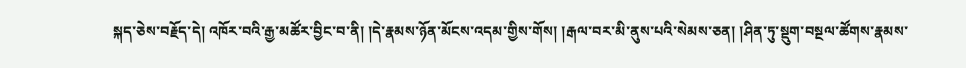སྐད་ཅེས་བརྗོད་དེ། འཁོར་བའི་རྒྱ་མཚོར་བྱིང་བ་ནི། །དེ་རྣམས་ཉོན་མོངས་འདམ་གྱིས་གོས། །རྒལ་བར་མི་ནུས་པའི་སེམས་ཅན། །ཤིན་ཏུ་སྡུག་བསྔལ་ཚོགས་རྣམས་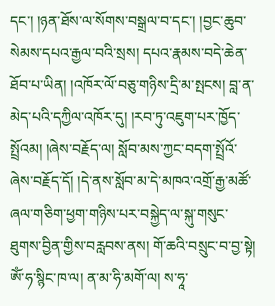དང་། །ཉན་ཐོས་ལ་སོགས་བསྒྲལ་བ་དང་། །བྱང་ཆུབ་སེམས་དཔའ་རྒྱལ་བའི་སྲས། དཔའ་རྣམས་བདེ་ཆེན་ཐོབ་པ་ཡིན། །འཁོར་ལོ་བཅུ་གཉིས་དྲི་མ་སྤངས། བླ་ན་མེད་པའི་དཀྱིལ་འཁོར་དུ། །རབ་ཏུ་འཇུག་པར་ཁྱོད་སྤྲོའམ། །ཞེས་བརྗོད་ལ། སློབ་མས་ཀྱང་བདག་སྤྲོའོ་ཞེས་བརྗོད་དོ། །དེ་ནས་སློབ་མ་དེ་མཁའ་འགྲོ་རྒྱ་མཚོ་ཞལ་གཅིག་ཕྱག་གཉིས་པར་བསྐྱེད་ལ་སྐུ་གསུང་ཐུགས་བྱིན་གྱིས་བརླབས་ནས། གོ་ཆའི་བསྲུང་བ་བྱ་སྟེ། ཨོཾ་ཧ་སྙིང་ཁ་ལ། ན་མ་ཧི་མགོ་ལ། ས་ཧཱ་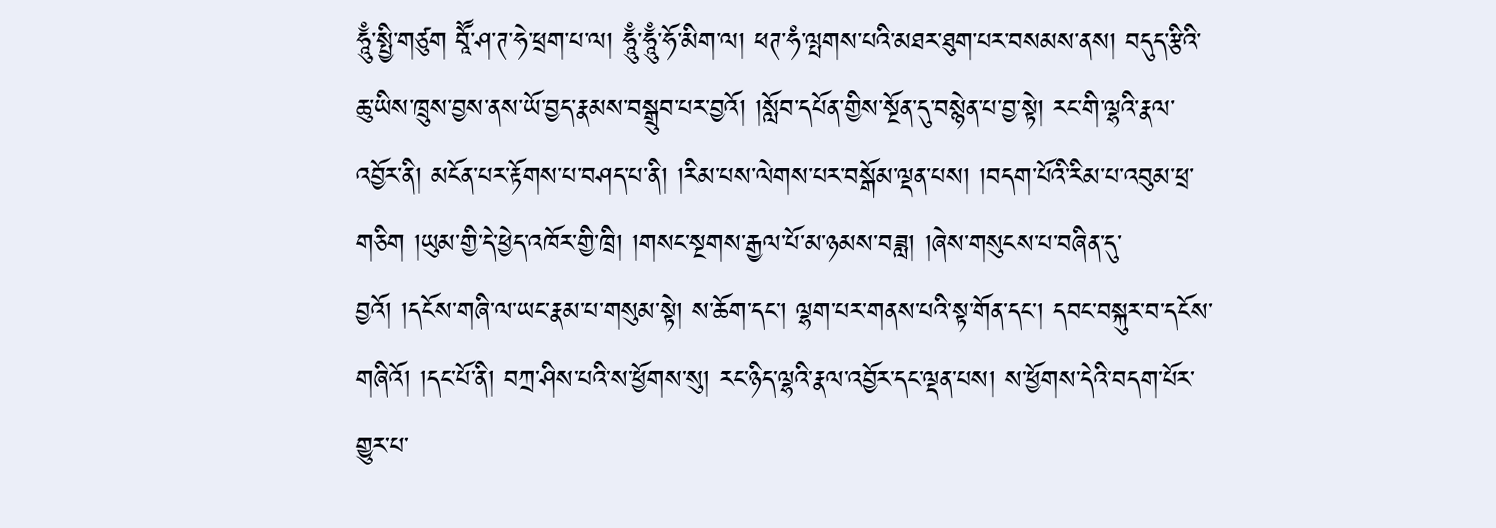ཧཱུྃ་སྤྱི་གཙུག བཱཽ་ཤ་ཊ་ཧེ་ཕྲག་པ་ལ། ཧཱུྃ་ཧཱུྃ་ཧོ་མིག་ལ། ཕཊ་ཧཾ་ལྤགས་པའི་མཐར་ཐུག་པར་བསམས་ནས། བདུད་རྩིའི་ཆུ་ཡིས་ཁྲུས་བྱས་ནས་ཡོ་བྱད་རྣམས་བསྒྲུབ་པར་བྱའོ། །སློབ་དཔོན་གྱིས་སྔོན་དུ་བསྙེན་པ་བྱ་སྟེ། རང་གི་ལྷའི་རྣལ་འབྱོར་ནི། མངོན་པར་རྟོགས་པ་བཤད་པ་ནི། །རིམ་པས་ལེགས་པར་བསྒོམ་ལྡན་པས། །བདག་པོའི་རིམ་པ་འབུམ་ཕྲ་གཅིག །ཡུམ་གྱི་དེ་ཕྱེད་འཁོར་གྱི་ཁྲི། །གསང་སྔགས་རྒྱལ་པོ་མ་ཉམས་བཟླ། །ཞེས་གསུངས་པ་བཞིན་དུ་བྱའོ། །དངོས་གཞི་ལ་ཡང་རྣམ་པ་གསུམ་སྟེ། ས་ཆོག་དང་། ལྷག་པར་གནས་པའི་སྟ་གོན་དང་། དབང་བསྐུར་བ་དངོས་གཞིའོ། །དང་པོ་ནི། བཀྲ་ཤིས་པའི་ས་ཕྱོགས་སུ། རང་ཉིད་ལྷའི་རྣལ་འབྱོར་དང་ལྡན་པས། ས་ཕྱོགས་དེའི་བདག་པོར་གྱུར་པ་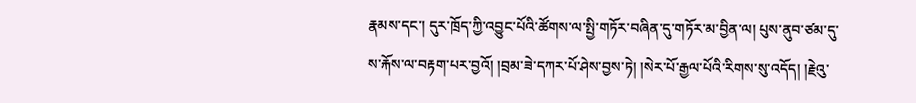རྣམས་དང་། དུར་ཁྲོད་ཀྱི་འབྱུང་པོའི་ཚོགས་ལ་སྤྱི་གཏོར་བཞིན་དུ་གཏོར་མ་བྱིན་ལ། པུས་ནུབ་ཙམ་དུ་ས་རྐོས་ལ་བརྟག་པར་བྱའོ། །བྲམ་ཟེ་དཀར་པོ་ཤེས་བྱས་ཏེ། །སེར་པོ་རྒྱལ་པོའི་རིགས་སུ་འདོད། །རྗེའུ་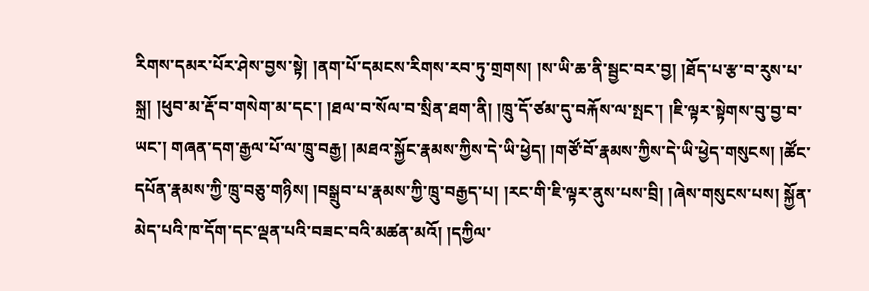རིགས་དམར་པོར་ཤེས་བྱས་སྟེ། །ནག་པོ་དམངས་རིགས་རབ་ཏུ་གྲགས། །ས་ཡི་ཆ་ནི་སྦྱང་བར་བྱ། །ཐོད་པ་རྩ་བ་རུས་པ་སྐྲ། །ཕུབ་མ་རྡོ་བ་གསེག་མ་དང་། །ཐལ་བ་སོལ་བ་སྲིན་ཐག་ནི། །ཁྲུ་དོ་ཙམ་དུ་བརྐོས་ལ་སྤང་། །ཇི་ལྟར་སྟེགས་བུ་བྱ་བ་ཡང་། གཞན་དག་རྒྱལ་པོ་ལ་ཁྲུ་བརྒྱ། །མཐའ་སྐྱོང་རྣམས་ཀྱིས་དེ་ཡི་ཕྱེད། །གཙོ་བོ་རྣམས་ཀྱིས་དེ་ཡི་ཕྱེད་གསུངས། །ཚོང་དཔོན་རྣམས་ཀྱི་ཁྲུ་བཅུ་གཉིས། །བསྒྲུབ་པ་རྣམས་ཀྱི་ཁྲུ་བརྒྱད་པ། །རང་གི་ཇི་ལྟར་ནུས་པས་བྲི། །ཞེས་གསུངས་པས། སྐྱོན་མེད་པའི་ཁ་དོག་དང་ལྡན་པའི་བཟང་བའི་མཚན་མའོ། །དཀྱིལ་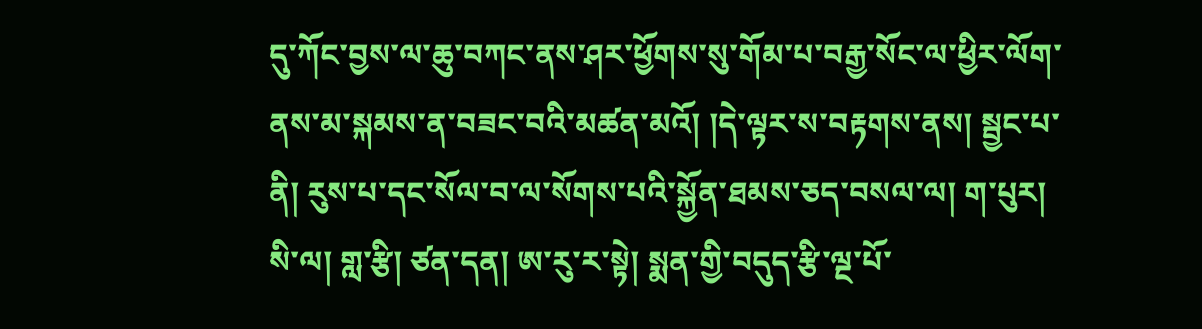དུ་ཀོང་བྱས་ལ་ཆུ་བཀང་ནས་ཤར་ཕྱོགས་སུ་གོམ་པ་བརྒྱ་སོང་ལ་ཕྱིར་ལོག་ནས་མ་སྐམས་ན་བཟང་བའི་མཚན་མའོ། །དེ་ལྟར་ས་བརྟགས་ནས། སྦྱང་པ་ནི། རུས་པ་དང་སོལ་བ་ལ་སོགས་པའི་སྐྱོན་ཐམས་ཅད་བསལ་ལ། ག་པུར། སི་ལ། གླ་རྩི། ཙན་དན། ཨ་རུ་ར་སྟེ། སྨན་གྱི་བདུད་རྩི་ལྔ་པོ་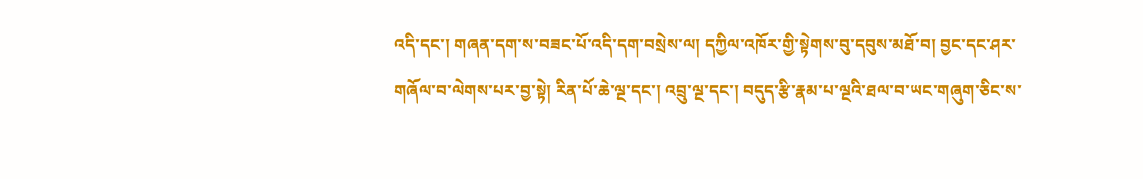འདི་དང་། གཞན་དག་ས་བཟང་པོ་འདི་དག་བསྲེས་ལ། དཀྱིལ་འཁོར་གྱི་སྟེགས་བུ་དབུས་མཐོ་བ། བྱང་དང་ཤར་གཞོལ་བ་ལེགས་པར་བྱ་སྟེ། རིན་པོ་ཆེ་ལྔ་དང་། འབྲུ་ལྔ་དང་། བདུད་རྩི་རྣམ་པ་ལྔའི་ཐལ་བ་ཡང་གཞུག་ཅིང་ས་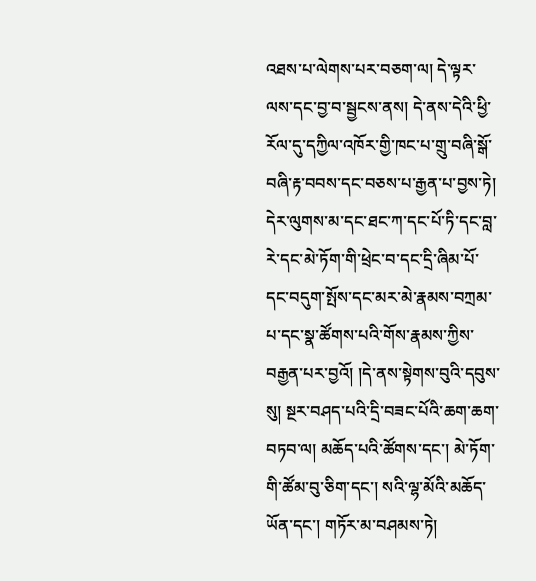འཐས་པ་ལེགས་པར་བཅག་ལ། དེ་ལྟར་ལས་དང་བྱ་བ་སྦྱངས་ནས། དེ་ནས་དེའི་ཕྱི་རོལ་དུ་དཀྱིལ་འཁོར་གྱི་ཁང་པ་གྲུ་བཞི་སྒོ་བཞི་རྟ་བབས་དང་བཅས་པ་རྒྱན་པ་བྱས་ཏེ། དེར་ལུགས་མ་དང་ཐང་ཀ་དང་པོ་ཏི་དང་བླ་རེ་དང་མེ་ཏོག་གི་ཕྲེང་བ་དང་དྲི་ཞིམ་པོ་དང་བདུག་སྤོས་དང་མར་མེ་རྣམས་བཀྲམ་པ་དང་སྣ་ཚོགས་པའི་གོས་རྣམས་ཀྱིས་བརྒྱན་པར་བྱའོ། །དེ་ནས་སྟེགས་བུའི་དབུས་སུ། སྔར་བཤད་པའི་དྲི་བཟང་པོའི་ཆག་ཆག་བཏབ་ལ། མཆོད་པའི་ཚོགས་དང་། མེ་ཏོག་གི་ཚོམ་བུ་ཅིག་དང་། སའི་ལྷ་མོའི་མཆོད་ཡོན་དང་། གཏོར་མ་བཤམས་ཏེ།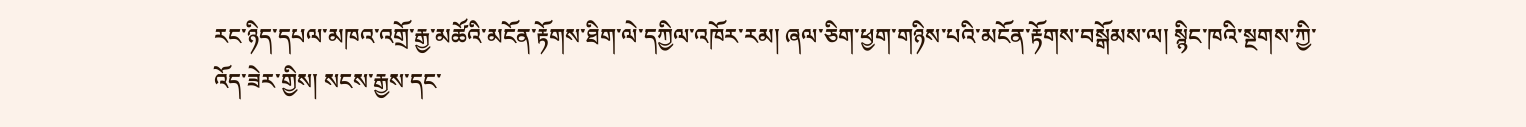རང་ཉིད་དཔལ་མཁའ་འགྲོ་རྒྱ་མཚོའི་མངོན་རྟོགས་ཐིག་ལེ་དཀྱིལ་འཁོར་རམ། ཞལ་ཅིག་ཕྱག་གཉིས་པའི་མངོན་རྟོགས་བསྒོམས་ལ། སྙིང་ཁའི་སྔགས་ཀྱི་འོད་ཟེར་གྱིས། སངས་རྒྱས་དང་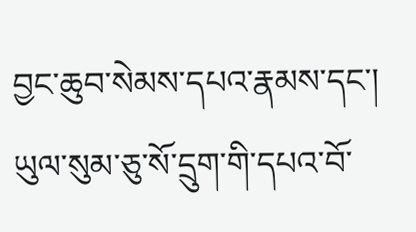བྱང་ཆུབ་སེམས་དཔའ་རྣམས་དང་། ཡུལ་སུམ་ཅུ་སོ་དྲུག་གི་དཔའ་བོ་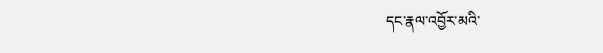དང་རྣལ་འབྱོར་མའི་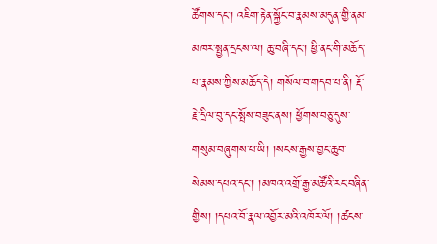ཚོགས་དང་། འཇིག་རྟེན་སྐྱོང་བ་རྣམས་མདུན་གྱི་ནམ་མཁར་སྤྱན་དྲངས་ལ། ཆུ་བཞི་དང་། ཕྱི་ནང་གི་མཆོད་པ་རྣམས་ཀྱིས་མཆོད་དེ། གསོལ་བ་གདབ་པ་ནི། རྡོ་རྗེ་དྲིལ་བུ་དང་སྤོས་བཟུང་ནས། ཕྱོགས་བཅུ་དུས་གསུམ་བཞུགས་པ་ཡི། །སངས་རྒྱས་བྱང་ཆུབ་སེམས་དཔའ་དང་། །མཁའ་འགྲོ་རྒྱ་མཚོའི་རང་བཞིན་གྱིས། །དཔའ་བོ་རྣལ་འབྱོར་མའི་འཁོར་ལོ། །ཚངས་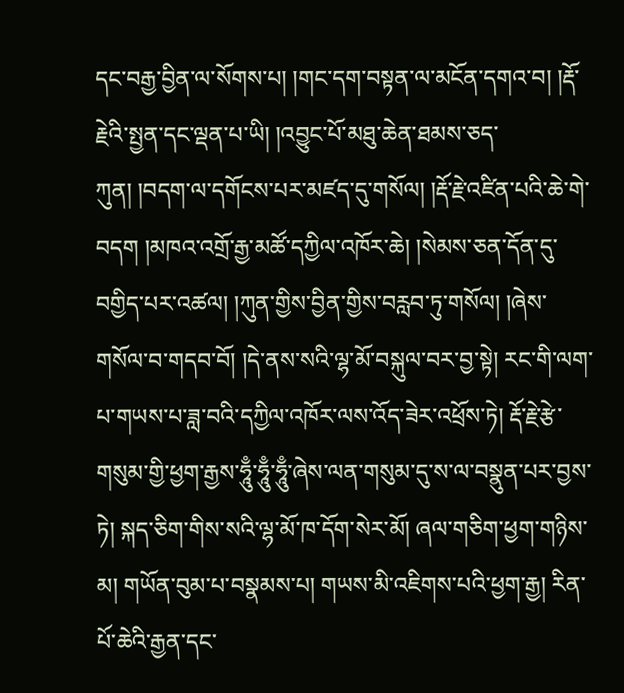དང་བརྒྱ་བྱིན་ལ་སོགས་པ། །གང་དག་བསྟན་ལ་མངོན་དགའ་བ། །རྡོ་རྗེའི་སྤྱན་དང་ལྡན་པ་ཡི། །འབྱུང་པོ་མཐུ་ཆེན་ཐམས་ཅད་ཀུན། །བདག་ལ་དགོངས་པར་མཛད་དུ་གསོལ། །རྡོ་རྗེ་འཛིན་པའི་ཆེ་གེ་བདག །མཁའ་འགྲོ་རྒྱ་མཚོ་དཀྱིལ་འཁོར་ཆེ། །སེམས་ཅན་དོན་དུ་བགྱིད་པར་འཚལ། །ཀུན་གྱིས་བྱིན་གྱིས་བརླབ་ཏུ་གསོལ། །ཞེས་གསོལ་བ་གདབ་བོ། །དེ་ནས་སའི་ལྷ་མོ་བསྐུལ་བར་བྱ་སྟེ། རང་གི་ལག་པ་གཡས་པ་ཟླ་བའི་དཀྱིལ་འཁོར་ལས་འོད་ཟེར་འཕྲོས་ཏེ། རྡོ་རྗེ་རྩེ་གསུམ་གྱི་ཕྱག་རྒྱས་ཧཱུྃ་ཧཱུྃ་ཧཱུྃ་ཞེས་ལན་གསུམ་དུ་ས་ལ་བསྣུན་པར་བྱས་ཏེ། སྐད་ཅིག་གིས་སའི་ལྷ་མོ་ཁ་དོག་སེར་མོ། ཞལ་གཅིག་ཕྱག་གཉིས་མ། གཡོན་བུམ་པ་བསྣམས་པ། གཡས་མི་འཇིགས་པའི་ཕྱག་རྒྱ། རིན་པོ་ཆེའི་རྒྱན་དང་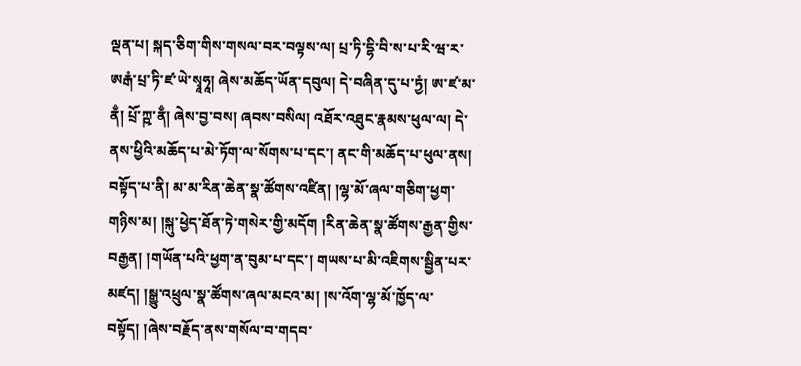ལྡན་པ། སྐད་ཅིག་གིས་གསལ་བར་བལྟས་ལ། པྲ་ཏི་དྷི་བི་ས་པ་རི་ཝ་ར་ཨརྒཾ་པྲ་ཏི་ཛ་ཡེ་སྭཱཧཱ། ཞེས་མཆོད་ཡོན་དབུལ། དེ་བཞིན་དུ་པ་ཏྱཾ། ཨ་ཛ་མ་ནྃ། པྲོ་ཀྵ་ནྃ། ཞེས་བྱ་བས། ཞབས་བསིལ། འཐོར་འཐུང་རྣམས་ཕུལ་ལ། དེ་ནས་ཕྱིའི་མཆོད་པ་མེ་ཏོག་ལ་སོགས་པ་དང་། ནང་གི་མཆོད་པ་ཕུལ་ནས། བསྟོད་པ་ནི། མ་མ་རིན་ཆེན་སྣ་ཚོགས་འཛིན། །ལྷ་མོ་ཞལ་གཅིག་ཕྱག་གཉིས་མ། །སྐུ་ཕྱེད་ཐོན་ཏེ་གསེར་གྱི་མདོག །རིན་ཆེན་སྣ་ཚོགས་རྒྱན་གྱིས་བརྒྱན། །གཡོན་པའི་ཕྱག་ན་བུམ་པ་དང་། གཡས་པ་མི་འཇིགས་སྦྱིན་པར་མཛད། །སྒྱུ་འཕྲུལ་སྣ་ཚོགས་ཞལ་མངའ་མ། །ས་འོག་ལྷ་མོ་ཁྱོད་ལ་བསྟོད། །ཞེས་བརྗོད་ནས་གསོལ་བ་གདབ་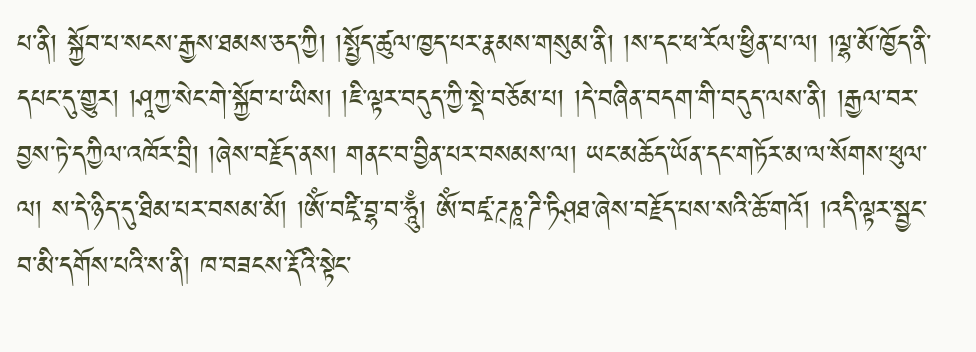པ་ནི། སྐྱོབ་པ་སངས་རྒྱས་ཐམས་ཅད་ཀྱི། །སྤྱོད་ཚུལ་ཁྱད་པར་རྣམས་གསུམ་ནི། །ས་དང་ཕ་རོལ་ཕྱིན་པ་ལ། །ལྷ་མོ་ཁྱོད་ནི་དཔང་དུ་གྱུར། །ཤཱཀྱ་སེང་གེ་སྐྱོབ་པ་ཡིས། །ཇི་ལྟར་བདུད་ཀྱི་སྡེ་བཅོམ་པ། །དེ་བཞིན་བདག་གི་བདུད་ལས་ནི། །རྒྱལ་བར་བྱས་ཏེ་དཀྱིལ་འཁོར་བྲི། །ཞེས་བརྗོད་ནས། གནང་བ་བྱིན་པར་བསམས་ལ། ཡང་མཆོད་ཡོན་དང་གཏོར་མ་ལ་སོགས་ཕུལ་ལ། ས་དེ་ཉིད་དུ་ཐིམ་པར་བསམ་མོ། །ཨོཾ་བཛྭི་བྷ་བ་ཧཱུྃ། ཨོཾ་བཛྭ་ཌ྄ཎཱ་ཌི་ཏིཤ྄ཐ་ཞེས་བརྗོད་པས་སའི་ཆོ་གའོ། །འདི་ལྟར་སྦྱང་བ་མི་དགོས་པའི་ས་ནི། ཁ་བཟངས་རྡོའི་སྟེང་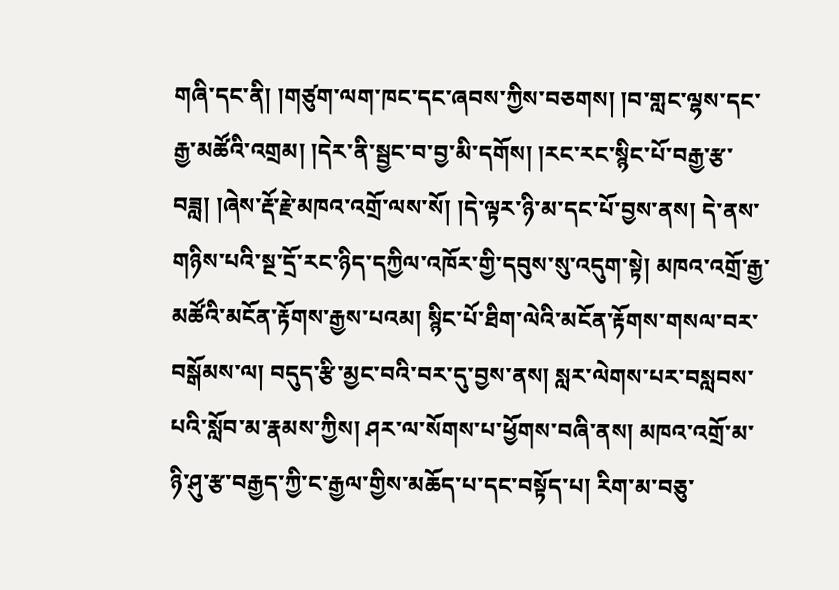གཞི་དང་ནི། །གཙུག་ལག་ཁང་དང་ཞབས་ཀྱིས་བཅགས། །བ་གླང་ལྷས་དང་རྒྱ་མཚོའི་འགྲམ། །དེར་ནི་སྦྱང་བ་བྱ་མི་དགོས། །རང་རང་སྙིང་པོ་བརྒྱ་རྩ་བཟླ། །ཞེས་རྡོ་རྗེ་མཁའ་འགྲོ་ལས་སོ། །དེ་ལྟར་ཉི་མ་དང་པོ་བྱས་ནས། དེ་ནས་གཉིས་པའི་སྔ་དྲོ་རང་ཉིད་དཀྱིལ་འཁོར་གྱི་དབུས་སུ་འདུག་སྟེ། མཁའ་འགྲོ་རྒྱ་མཚོའི་མངོན་རྟོགས་རྒྱས་པའམ། སྙིང་པོ་ཐིག་ལེའི་མངོན་རྟོགས་གསལ་བར་བསྒོམས་ལ། བདུད་རྩི་མྱང་བའི་བར་དུ་བྱས་ནས། སླར་ལེགས་པར་བསླབས་པའི་སློབ་མ་རྣམས་ཀྱིས། ཤར་ལ་སོགས་པ་ཕྱོགས་བཞི་ནས། མཁའ་འགྲོ་མ་ཉི་ཤུ་རྩ་བརྒྱད་ཀྱི་ང་རྒྱལ་གྱིས་མཆོད་པ་དང་བསྟོད་པ། རིག་མ་བཅུ་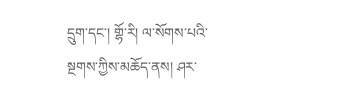དྲུག་དང་། གྷོ་རི། ལ་སོགས་པའི་སྔགས་ཀྱིས་མཆོད་ནས། ཤར་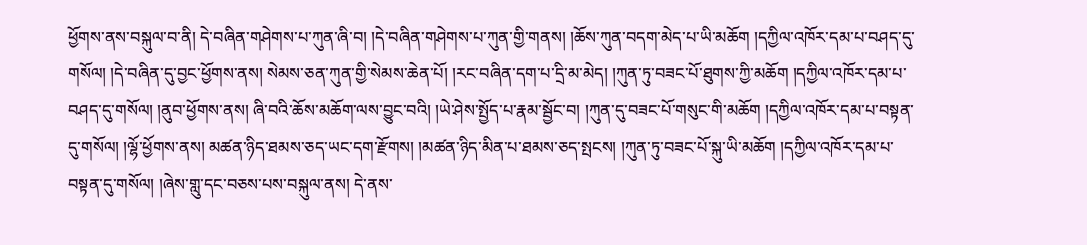ཕྱོགས་ནས་བསྐུལ་བ་ནི། དེ་བཞིན་གཤེགས་པ་ཀུན་ཞི་བ། །དེ་བཞིན་གཤེགས་པ་ཀུན་གྱི་གནས། །ཆོས་ཀུན་བདག་མེད་པ་ཡི་མཆོག །དཀྱིལ་འཁོར་དམ་པ་བཤད་དུ་གསོལ། །དེ་བཞིན་དུ་བྱང་ཕྱོགས་ནས། སེམས་ཅན་ཀུན་གྱི་སེམས་ཆེན་པོ། །རང་བཞིན་དག་པ་དྲི་མ་མེད། །ཀུན་ཏུ་བཟང་པོ་ཐུགས་ཀྱི་མཆོག །དཀྱིལ་འཁོར་དམ་པ་བཤད་དུ་གསོལ། །ནུབ་ཕྱོགས་ནས། ཞི་བའི་ཆོས་མཆོག་ལས་བྱུང་བའི། །ཡེ་ཤེས་སྤྱོད་པ་རྣམ་སྦྱོང་བ། །ཀུན་དུ་བཟང་པོ་གསུང་གི་མཆོག །དཀྱིལ་འཁོར་དམ་པ་བསྟན་དུ་གསོལ། །ལྷོ་ཕྱོགས་ནས། མཚན་ཉིད་ཐམས་ཅད་ཡང་དག་རྫོགས། །མཚན་ཉིད་མིན་པ་ཐམས་ཅད་སྤངས། །ཀུན་ཏུ་བཟང་པོ་སྐུ་ཡི་མཆོག །དཀྱིལ་འཁོར་དམ་པ་བསྟན་དུ་གསོལ། །ཞེས་གླུ་དང་བཅས་པས་བསྐུལ་ནས། དེ་ནས་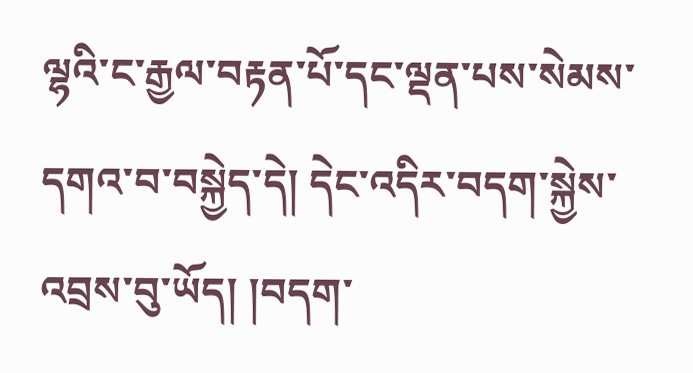ལྷའི་ང་རྒྱལ་བརྟན་པོ་དང་ལྡན་པས་སེམས་དགའ་བ་བསྐྱེད་དེ། དེང་འདིར་བདག་སྐྱེས་འབྲས་བུ་ཡོད། །བདག་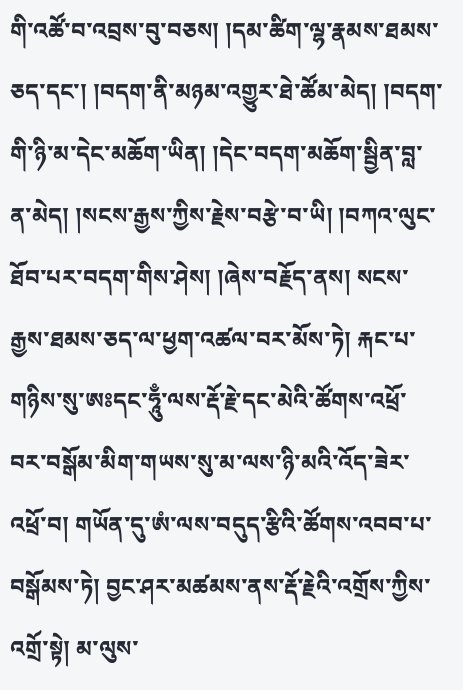གི་འཚོ་བ་འབྲས་བུ་བཅས། །དམ་ཚིག་ལྷ་རྣམས་ཐམས་ཅད་དང་། །བདག་ནི་མཉམ་འགྱུར་ཐེ་ཚོམ་མེད། །བདག་གི་ཉི་མ་དེང་མཆོག་ཡིན། །དེང་བདག་མཆོག་སྦྱིན་བླ་ན་མེད། །སངས་རྒྱས་ཀྱིས་རྗེས་བརྩེ་བ་ཡི། །བཀའ་ལུང་ཐོབ་པར་བདག་གིས་ཤེས། །ཞེས་བརྗོད་ནས། སངས་རྒྱས་ཐམས་ཅད་ལ་ཕྱག་འཚལ་བར་མོས་ཏེ། རྐང་པ་གཉིས་སུ་ཨཿདང་ཧཱུྃ་ལས་རྡོ་རྗེ་དང་མེའི་ཚོགས་འཕྲོ་བར་བསྒོམ་མིག་གཡས་སུ་མ་ལས་ཉི་མའི་འོད་ཟེར་འཕྲོ་བ། གཡོན་དུ་ཨཾ་ལས་བདུད་རྩིའི་ཚོགས་འབབ་པ་བསྒོམས་ཏེ། བྱང་ཤར་མཚམས་ནས་རྡོ་རྗེའི་འགྲོས་ཀྱིས་འགྲོ་སྟེ། མ་ལུས་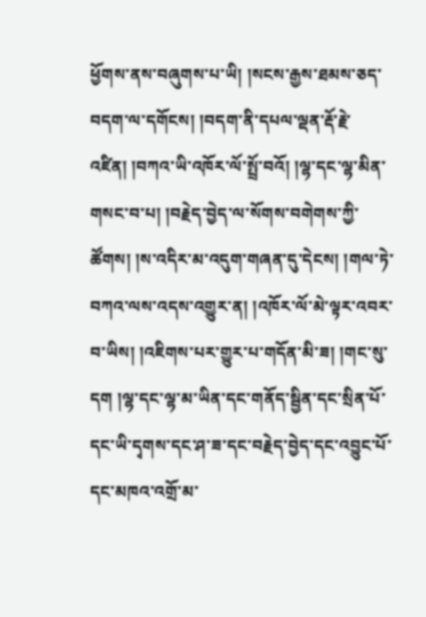ཕྱོགས་ནས་བཞུགས་པ་ཡི། །སངས་རྒྱས་ཐམས་ཅད་བདག་ལ་དགོངས། །བདག་ནི་དཔལ་ལྡན་རྡོ་རྗེ་འཛིན། །བཀའ་ཡི་འཁོར་ལོ་སྤྲོ་བའོ། །ལྷ་དང་ལྷ་མིན་གསང་བ་པ། །བརྗེད་བྱེད་ལ་སོགས་བགེགས་ཀྱི་ཚོགས། །ས་འདིར་མ་འདུག་གཞན་དུ་དེངས། །གལ་ཏེ་བཀའ་ལས་འདས་འགྱུར་ན། །འཁོར་ལོ་མེ་ལྟར་འབར་བ་ཡིས། །འཇིགས་པར་གྱུར་པ་གདོན་མི་ཟ། །གང་སུ་དག །ལྷ་དང་ལྷ་མ་ཡིན་དང་གནོད་སྦྱིན་དང་སྲིན་པོ་དང་ཡི་དྭགས་དང་ཤ་ཟ་དང་བརྗེད་བྱེད་དང་འབྱུང་པོ་དང་མཁའ་འགྲོ་མ་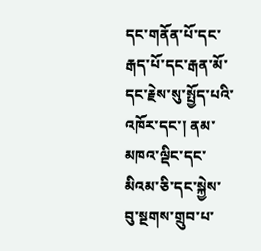དང་གནོན་པོ་དང་རྒད་པོ་དང་རྒན་མོ་དང་རྗེས་སུ་སྤྱོད་པའི་འཁོར་དང་། ནམ་མཁའ་ལྡིང་དང་མིའམ་ཅི་དང་སྐྱེས་བུ་སྔགས་གྲུབ་པ་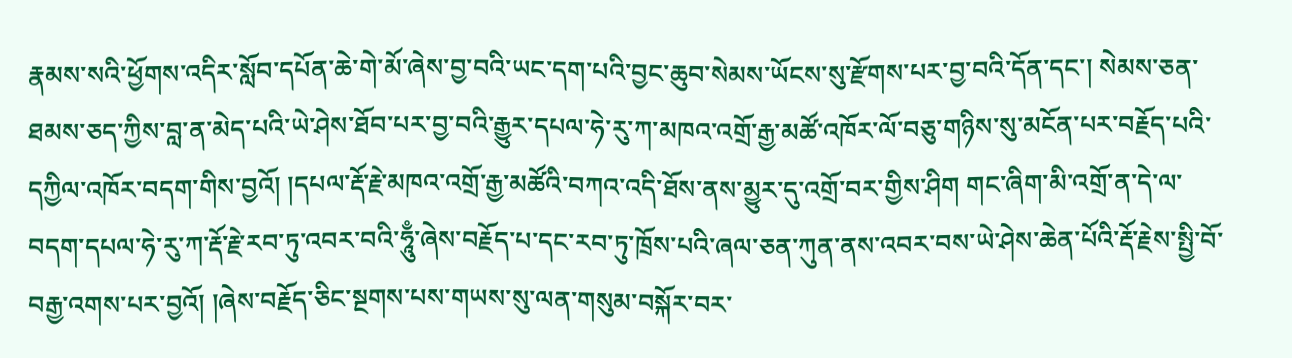རྣམས་སའི་ཕྱོགས་འདིར་སློབ་དཔོན་ཆེ་གེ་མོ་ཞེས་བྱ་བའི་ཡང་དག་པའི་བྱང་ཆུབ་སེམས་ཡོངས་སུ་རྫོགས་པར་བྱ་བའི་དོན་དང་། སེམས་ཅན་ཐམས་ཅད་ཀྱིས་བླ་ན་མེད་པའི་ཡེ་ཤེས་ཐོབ་པར་བྱ་བའི་རྒྱུར་དཔལ་ཧེ་རུ་ཀ་མཁའ་འགྲོ་རྒྱ་མཚོ་འཁོར་ལོ་བཅུ་གཉིས་སུ་མངོན་པར་བརྗོད་པའི་དཀྱིལ་འཁོར་བདག་གིས་བྱའོ། །དཔལ་རྡོ་རྗེ་མཁའ་འགྲོ་རྒྱ་མཚོའི་བཀའ་འདི་ཐོས་ནས་མྱུར་དུ་འགྲོ་བར་གྱིས་ཤིག གང་ཞིག་མི་འགྲོ་ན་དེ་ལ་བདག་དཔལ་ཧེ་རུ་ཀ་རྡོ་རྗེ་རབ་ཏུ་འབར་བའི་ཧཱུྃ་ཞེས་བརྗོད་པ་དང་རབ་ཏུ་ཁྲོས་པའི་ཞལ་ཅན་ཀུན་ནས་འབར་བས་ཡེ་ཤེས་ཆེན་པོའི་རྡོ་རྗེས་སྤྱི་བོ་བརྒྱ་འགས་པར་བྱའོ། །ཞེས་བརྗོད་ཅིང་སྔགས་པས་གཡས་སུ་ལན་གསུམ་བསྐོར་བར་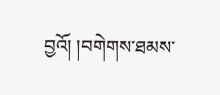བྱའོ། །བགེགས་ཐམས་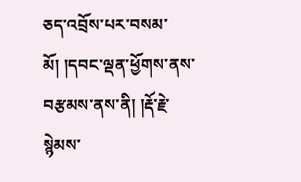ཅད་འབྲོས་པར་བསམ་མོ། །དབང་ལྡན་ཕྱོགས་ནས་བརྩམས་ནས་ནི། །རྡོ་རྗེ་སྙེམས་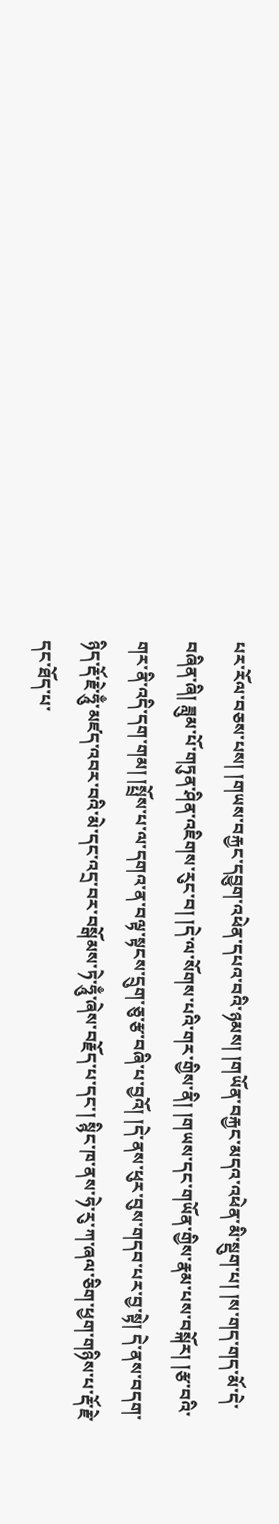པར་རོལ་བཅས་པས། །གཡས་བརྐྱང་དབྱུག་འཕེན་དཔའ་བའི་ཉམས། །གཡོན་བརྐྱང་མདའ་འཕེན་མི་སྡུག་པ། །ས་གད་གད་མོ་དེ་བཞིན་ཞི། ཟླུམ་པོ་གཏུན་ཤིན་འཇིགས་རུང་བ། །དེ་ལ་སོགས་པའི་གར་གྱིས་ནི། །གཡས་དང་གཡོན་གྱིས་རྣམ་པས་བསྐོར། །རྩ་བའི་གར་ནི་འདི་དག་གམ། །སྤྲོས་པ་ལ་དགའ་ན་བལྟ་སྟངས་དྲུག་ཅུ་རྩ་བཞི་པ་བྱའོ། །དེ་ནས་ཕུར་བུས་གདབ་པར་བྱ་སྟེ། དེ་ནས་བདག་ཉིད་རྡོ་རྗེ་ཧཱུྃ་མཛད་འབར་བའི་མེ་དང་འདྲ་བར་བསྒོམས་ཏེ་ཧཱུྃ་ཞེས་བརྗོད་པ་དང་། སྙིང་ཁ་ནས་ཧེ་རུ་ཀ་ཞལ་ཅིག་ཕྱག་གཉིས་པ་རྡོ་རྗེ་དང་ཐོད་པ་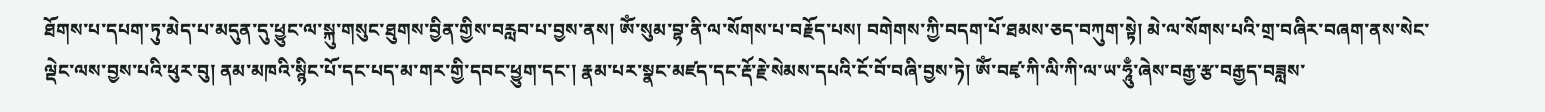ཐོགས་པ་དཔག་ཏུ་མེད་པ་མདུན་དུ་ཕྱུང་ལ་སྐུ་གསུང་ཐུགས་བྱིན་གྱིས་བརླབ་པ་བྱས་ནས། ཨོཾ་སུམ་བྷ་ནི་ལ་སོགས་པ་བརྗོད་པས། བགེགས་ཀྱི་བདག་པོ་ཐམས་ཅད་བཀུག་སྟེ། མེ་ལ་སོགས་པའི་གྲ་བཞིར་བཞག་ནས་སེང་ལྡེང་ལས་བྱས་པའི་ཕུར་བུ། ནམ་མཁའི་སྙིང་པོ་དང་པད་མ་གར་གྱི་དབང་ཕྱུག་དང་། རྣམ་པར་སྣང་མཛད་དང་རྡོ་རྗེ་སེམས་དཔའི་ངོ་བོ་བཞི་བྱས་ཏེ། ཨོཾ་བཛྭ་ཀི་ལི་ཀི་ལ་ཡ་ཧཱུྃ་ཞེས་བརྒྱ་རྩ་བརྒྱད་བཟླས་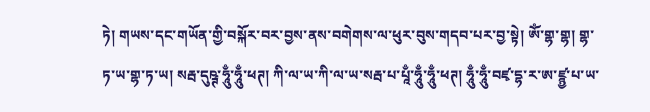ཏེ། གཡས་དང་གཡོན་གྱི་བསྐོར་བར་བྱས་ནས་བགེགས་ལ་ཕུར་བུས་གདབ་པར་བྱ་སྟེ། ཨོཾ་གྷ་གྷ། གྷ་ཏ་ཡ་གྷ་ཏ་ཡ། སརྦ་དུཥྚ་ཧཱུྃ་ཧཱུྃ་ཕཊ། ཀི་ལ་ཡ་ཀི་ལ་ཡ་སརྦ་པ་པཱྃ་ཧཱུྃ་ཧཱུྃ་ཕཊ། ཧཱུྃ་ཧཱུྃ་བཛྭ་དྷ་ར་ཨ་ཛྙྱ་པ་ཡ་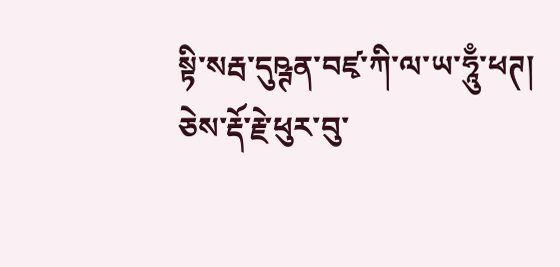སྟི་སརྦ་དུཥྚན་བཛྭ་ཀི་ལ་ཡ་ཧཱུྃ་ཕཊ། ཅེས་རྡོ་རྗེ་ཕུར་བུ་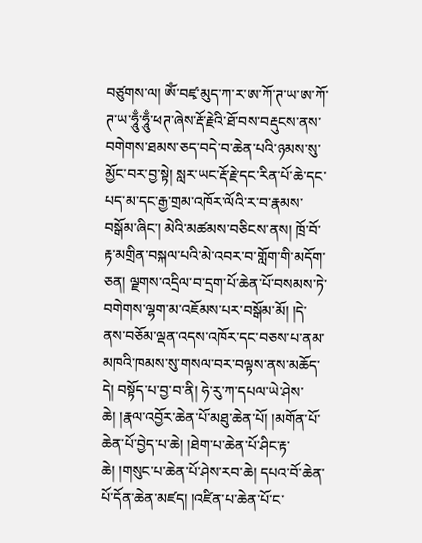བཙུགས་ལ། ཨོཾ་བཛྭ་མུད་ཀ་ར་ཨ་ཀོ་ཊ་ཡ་ཨ་ཀོ་ཊ་ཡ་ཧཱུྃ་ཧཱུྃ་ཕཊ་ཞེས་རྡོ་རྗེའི་ཐོ་བས་བརྡུངས་ནས་བགེགས་ཐམས་ཅད་བདེ་བ་ཆེན་པའི་ཉམས་སུ་མྱོང་བར་བྱ་སྟེ། སླར་ཡང་རྡོ་རྗེ་དང་རིན་པོ་ཆེ་དང་པད་མ་དང་རྒྱ་གྲམ་འཁོར་ལོའི་ར་བ་རྣམས་བསྒོམ་ཞིང་། མེའི་མཚམས་བཅིངས་ནས། ཁྲོ་བོ་རྟ་མགྲིན་བསྐལ་པའི་མེ་འབར་བ་གློག་གི་མདོག་ཅན། ལྗགས་འདྲིལ་བ་དྲག་པོ་ཆེན་པོ་བསམས་ཏེ་བགེགས་ལྷག་མ་འཇོམས་པར་བསྒོམ་མོ། །དེ་ནས་བཅོམ་ལྡན་འདས་འཁོར་དང་བཅས་པ་ནམ་མཁའི་ཁམས་སུ་གསལ་བར་བལྟས་ནས་མཆོད་དེ། བསྟོད་པ་བྱ་བ་ནི། ཧེ་རུ་ཀ་དཔལ་ཡེ་ཤེས་ཆེ། །རྣལ་འབྱོར་ཆེན་པོ་མཐུ་ཆེན་པོ། །མགོན་པོ་ཆེན་པོ་བྱེད་པ་ཆེ། །ཐེག་པ་ཆེན་པོ་ཤིང་རྟ་ཆེ། །གསུང་པ་ཆེན་པོ་ཤེས་རབ་ཆེ། དཔའ་བོ་ཆེན་པོ་དོན་ཆེན་མཛད། །འཛིན་པ་ཆེན་པོ་ང་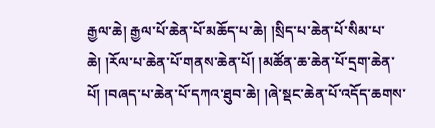རྒྱལ་ཆེ། རྒྱལ་པོ་ཆེན་པོ་མཆོད་པ་ཆེ། །སྲིད་པ་ཆེན་པོ་སིམ་པ་ཆེ། །རོལ་པ་ཆེན་པོ་གནས་ཆེན་པོ། །མཚོན་ཆ་ཆེན་པོ་དྲག་ཆེན་པོ། །བཞད་པ་ཆེན་པོ་དཀའ་ཐུབ་ཆེ། །ཞེ་སྡང་ཆེན་པོ་འདོད་ཆགས་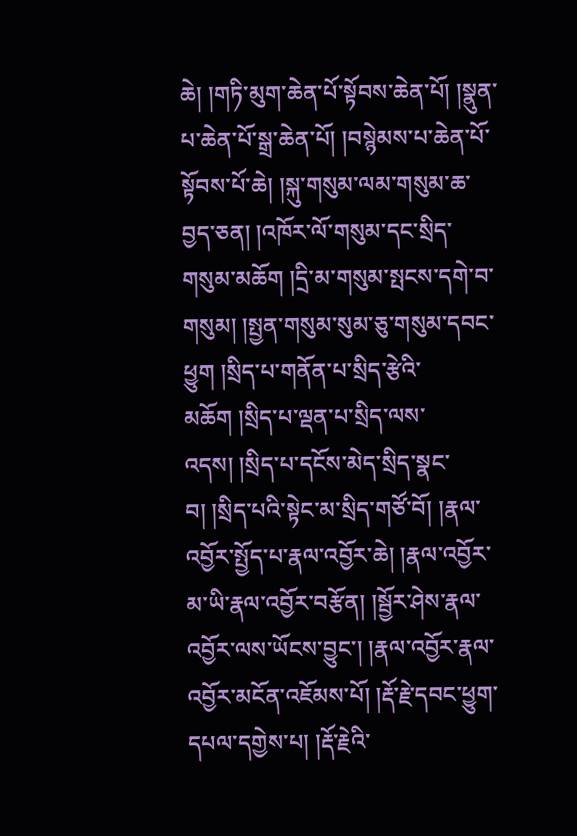ཆེ། །གཏི་མུག་ཆེན་པོ་སྟོབས་ཆེན་པོ། །སྣུན་པ་ཆེན་པོ་སྒྲ་ཆེན་པོ། །བསྙེམས་པ་ཆེན་པོ་སྟོབས་པོ་ཆེ། །སྐུ་གསུམ་ལམ་གསུམ་ཆ་བྱད་ཅན། །འཁོར་ལོ་གསུམ་དང་སྲིད་གསུམ་མཆོག །དྲི་མ་གསུམ་སྤངས་དགེ་བ་གསུམ། །སྤྱན་གསུམ་སུམ་ཅུ་གསུམ་དབང་ཕྱུག །སྲིད་པ་གནོན་པ་སྲིད་རྩེའི་མཆོག །སྲིད་པ་ལྡན་པ་སྲིད་ལས་འདས། །སྲིད་པ་དངོས་མེད་སྲིད་སྣང་བ། །སྲིད་པའི་སྟེང་མ་སྲིད་གཙོ་བོ། །རྣལ་འབྱོར་སྤྱོད་པ་རྣལ་འབྱོར་ཆེ། །རྣལ་འབྱོར་མ་ཡི་རྣལ་འབྱོར་བརྩོན། །སྦྱོར་ཤེས་རྣལ་འབྱོར་ལས་ཡོངས་བྱུང་། །རྣལ་འབྱོར་རྣལ་འབྱོར་མངོན་འཇོམས་པོ། །རྡོ་རྗེ་དབང་ཕྱུག་དཔལ་དགྱེས་པ། །རྡོ་རྗེའི་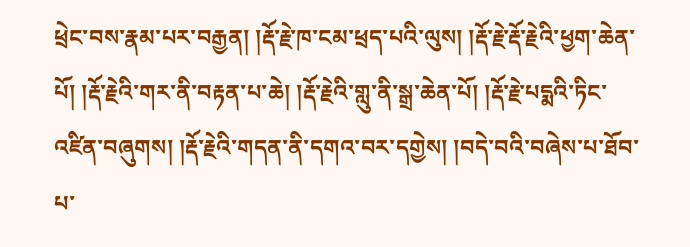ཕྲེང་བས་རྣམ་པར་བརྒྱན། །རྡོ་རྗེ་ཁ་ངམ་ཕྲད་པའི་ལུས། །རྡོ་རྗེ་རྡོ་རྗེའི་ཕྱག་ཆེན་པོ། །རྡོ་རྗེའི་གར་ནི་བརྟན་པ་ཆེ། །རྡོ་རྗེའི་གླུ་ནི་སྒྲ་ཆེན་པོ། །རྡོ་རྗེ་པདྨའི་ཏིང་འཛིན་བཞུགས། །རྡོ་རྗེའི་གདན་ནི་དགའ་བར་དགྱེས། །བདེ་བའི་བཞེས་པ་ཐོབ་པ་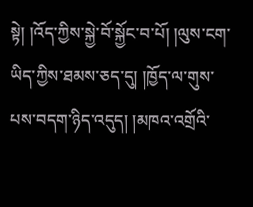སྟེ། །འོད་ཀྱིས་སྐྱེ་བོ་སྐྱོང་བ་པོ། །ལུས་ངག་ཡིད་ཀྱིས་ཐམས་ཅད་དུ། །ཁྱོད་ལ་གུས་པས་བདག་ཉིད་འདུད། །མཁའ་འགྲོའི་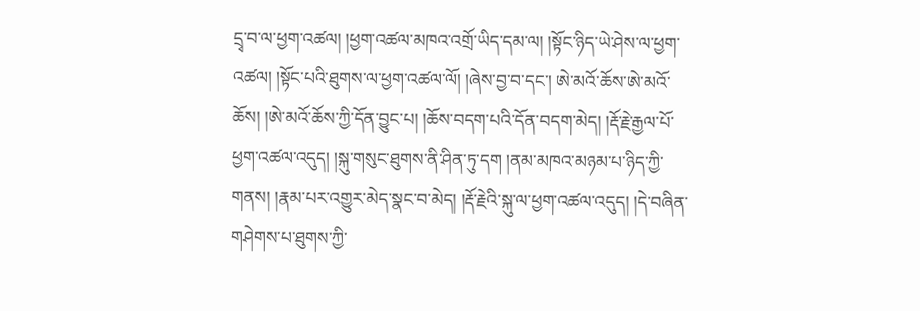དྲྭ་བ་ལ་ཕྱག་འཚལ། །ཕྱག་འཚལ་མཁའ་འགྲོ་ཡིད་དམ་ལ། །སྟོང་ཉིད་ཡེ་ཤེས་ལ་ཕྱག་འཚལ། །སྟོང་པའི་ཐུགས་ལ་ཕྱག་འཚལ་ལོ། །ཞེས་བྱ་བ་དང་། ཨེ་མའོ་ཆོས་ཨེ་མའོ་ཆོས། །ཨེ་མའོ་ཆོས་ཀྱི་དོན་བྱུང་པ། །ཆོས་བདག་པའི་དོན་བདག་མེད། །རྡོ་རྗེ་རྒྱལ་པོ་ཕྱག་འཚལ་འདུད། །སྐུ་གསུང་ཐུགས་ནི་ཤིན་ཏུ་དག །ནམ་མཁའ་མཉམ་པ་ཉིད་ཀྱི་གནས། །རྣམ་པར་འགྱུར་མེད་སྣང་བ་མེད། །རྡོ་རྗེའི་སྐུ་ལ་ཕྱག་འཚལ་འདུད། །དེ་བཞིན་གཤེགས་པ་ཐུགས་ཀྱི་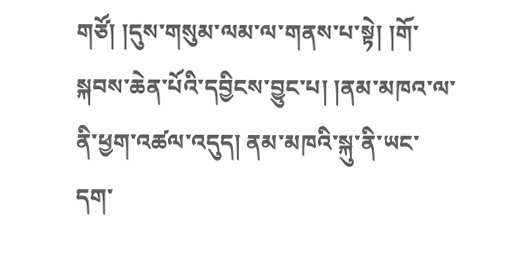གཙོ། །དུས་གསུམ་ལམ་ལ་གནས་པ་སྟེ། །གོ་སྐབས་ཆེན་པོའི་དབྱིངས་བྱུང་པ། །ནམ་མཁའ་ལ་ནི་ཕྱག་འཚལ་འདུད། ནམ་མཁའི་སྐུ་ནི་ཡང་དག་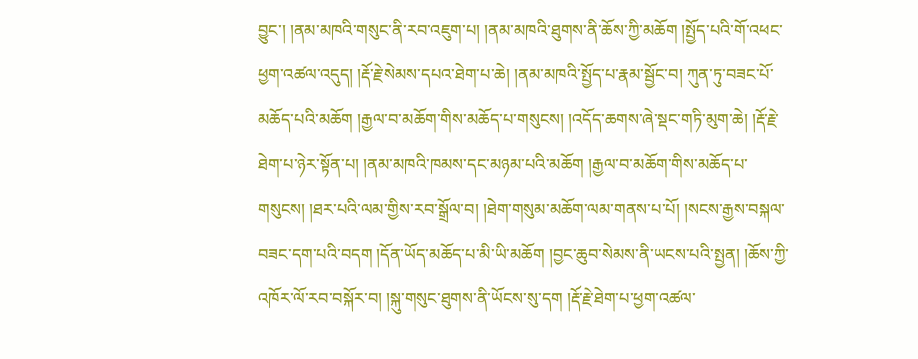བྱུང་། །ནམ་མཁའི་གསུང་ནི་རབ་འཇུག་པ། །ནམ་མཁའི་ཐུགས་ནི་ཆོས་ཀྱི་མཆོག །སྤྱོད་པའི་གོ་འཕང་ཕྱག་འཚལ་འདུད། །རྡོ་རྗེ་སེམས་དཔའ་ཐེག་པ་ཆེ། །ནམ་མཁའི་སྤྱོད་པ་རྣམ་སྦྱོང་བ། ཀུན་ཏུ་བཟང་པོ་མཆོད་པའི་མཆོག །རྒྱལ་བ་མཆོག་གིས་མཆོད་པ་གསུངས། །འདོད་ཆགས་ཞེ་སྡང་གཏི་མུག་ཆེ། །རྡོ་རྗེ་ཐེག་པ་ཉེར་སྟོན་པ། །ནམ་མཁའི་ཁམས་དང་མཉམ་པའི་མཆོག །རྒྱལ་བ་མཆོག་གིས་མཆོད་པ་གསུངས། །ཐར་པའི་ལམ་གྱིས་རབ་སྒྲོལ་བ། །ཐེག་གསུམ་མཆོག་ལམ་གནས་པ་པོ། །སངས་རྒྱས་བསྐལ་བཟང་དག་པའི་བདག །དོན་ཡོད་མཆོད་པ་མི་ཡི་མཆོག །བྱང་ཆུབ་སེམས་ནི་ཡངས་པའི་སྤྱན། །ཆོས་ཀྱི་འཁོར་ལོ་རབ་བསྐོར་བ། །སྐུ་གསུང་ཐུགས་ནི་ཡོངས་སུ་དག །རྡོ་རྗེ་ཐེག་པ་ཕྱག་འཚལ་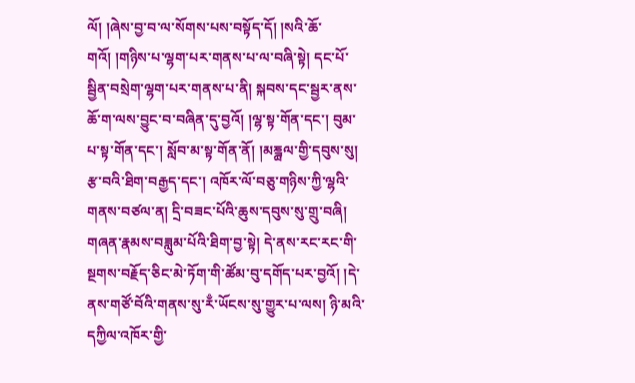ལོ། །ཞེས་བྱ་བ་ལ་སོགས་པས་བསྟོད་དོ། །སའི་ཆོ་གའོ། །གཉིས་པ་ལྷག་པར་གནས་པ་ལ་བཞི་སྟེ། དང་པོ་སྦྱིན་བསྲེག་ལྷག་པར་གནས་པ་ནི། སྐབས་དང་སྦྱར་ནས་ཆོ་ག་ལས་བྱུང་བ་བཞིན་དུ་བྱའོ། །ལྷ་སྟ་གོན་དང་། བུམ་པ་སྟ་གོན་དང་། སློབ་མ་སྟ་གོན་ནོ། །མཎྜྻལ་གྱི་དབུས་སུ། རྩ་བའི་ཐིག་བརྒྱད་དང་། འཁོར་ལོ་བཅུ་གཉིས་ཀྱི་ལྷའི་གནས་བཙལ་ན། དྲི་བཟང་པོའི་ཆུས་དབུས་སུ་གྲུ་བཞི། གཞན་རྣམས་བཟླུམ་པོའི་ཐིག་བྱ་སྟེ། དེ་ནས་རང་རང་གི་སྔགས་བརྗོད་ཅིང་མེ་ཏོག་གི་ཚོམ་བུ་དགོད་པར་བྱའོ། །དེ་ནས་གཙོ་བོའི་གནས་སུ་རྃ་ཡོངས་སུ་གྱུར་པ་ལས། ཉི་མའི་དཀྱིལ་འཁོར་གྱི་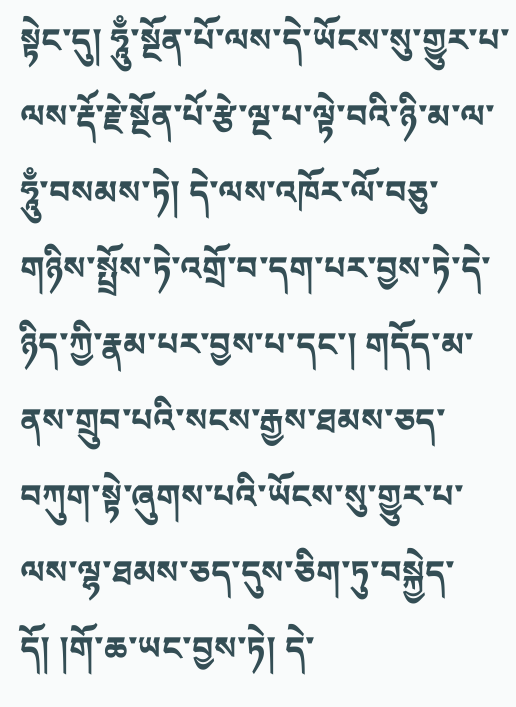སྟེང་དུ། ཧཱུྃ་སྔོན་པོ་ལས་དེ་ཡོངས་སུ་གྱུར་པ་ལས་རྡོ་རྗེ་སྔོན་པོ་རྩེ་ལྔ་པ་ལྟེ་བའི་ཉི་མ་ལ་ཧཱུྃ་བསམས་ཏེ། དེ་ལས་འཁོར་ལོ་བཅུ་གཉིས་སྤྲོས་ཏེ་འགྲོ་བ་དག་པར་བྱས་ཏེ་དེ་ཉིད་ཀྱི་རྣམ་པར་བྱས་པ་དང་། གདོད་མ་ནས་གྲུབ་པའི་སངས་རྒྱས་ཐམས་ཅད་བཀུག་སྟེ་ཞུགས་པའི་ཡོངས་སུ་གྱུར་པ་ལས་ལྷ་ཐམས་ཅད་དུས་ཅིག་ཏུ་བསྐྱེད་དོ། །གོ་ཆ་ཡང་བྱས་ཏེ། དེ་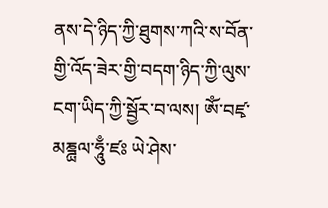ནས་དེ་ཉིད་ཀྱི་ཐུགས་ཀའི་ས་བོན་གྱི་འོད་ཟེར་གྱི་བདག་ཉིད་ཀྱི་ལུས་ངག་ཡིད་ཀྱི་སྦྱོར་བ་ལས། ཨོཾ་བཛྭ་མཎྜྻལ་ཧཱུྃ་ཛཿ ཡེ་ཤེས་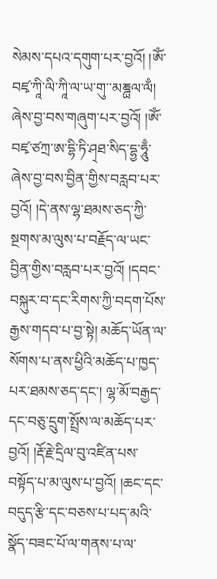སེམས་དཔའ་དགུག་པར་བྱའོ། །ཨོཾ་བཛྭ་ཀཱི་ལི་ཀཱི་ལ་ཡ་གུ་་མཎྜྻལ་ལྃ། ཞེས་བྱ་བས་གཞུག་པར་བྱའོ། །ཨོཾ་བཛྭ་ཙཀྲ་ཨ་དྷི་ཏི་ཤ྄ཐ་སིད་དྷྱ་ཧཱུྃ་ཞེས་བྱ་བས་བྱིན་གྱིས་བརླབ་པར་བྱའོ། །དེ་ནས་ལྷ་ཐམས་ཅད་ཀྱི་སྔགས་མ་ལུས་པ་བརྗོད་ལ་ཡང་བྱིན་གྱིས་བརླབ་པར་བྱའོ། །དབང་བསྐུར་བ་དང་རིགས་ཀྱི་བདག་པོས་རྒྱས་གདབ་པ་བྱ་སྟེ། མཆོད་ཡོན་ལ་སོགས་པ་ནས་ཕྱིའི་མཆོད་པ་ཁྱད་པར་ཐམས་ཅད་དང་། ལྷ་མོ་བརྒྱད་དང་བཅུ་དྲུག་སྤྲོས་ལ་མཆོད་པར་བྱའོ། །རྡོ་རྗེ་དྲིལ་བུ་འཛིན་པས་བསྟོད་པ་མ་ལུས་པ་བྱའོ། །ཆང་དང་བདུད་རྩི་དང་བཅས་པ་པད་མའི་སྣོད་བཟང་པོ་ལ་གནས་པ་ལ་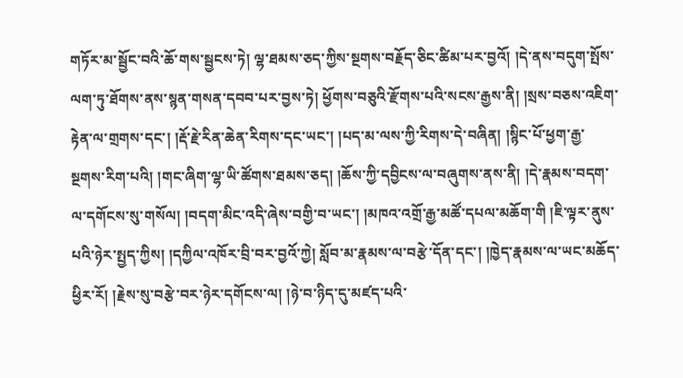གཏོར་མ་སྦྱོང་བའི་ཆོ་གས་སྦྱངས་ཏེ། ལྷ་ཐམས་ཅད་ཀྱིས་སྔགས་བརྗོད་ཅིང་ཚིམ་པར་བྱའོ། །དེ་ནས་བདུག་སྤོས་ལག་ཏུ་ཐོགས་ནས་སྙན་གསན་དབབ་པར་བྱས་ཏེ། ཕྱོགས་བཅུའི་རྫོགས་པའི་སངས་རྒྱས་ནི། །སྲས་བཅས་འཇིག་རྟེན་ལ་གྲགས་དང་། །རྡོ་རྗེ་རིན་ཆེན་རིགས་དང་ཡང་། །པད་མ་ལས་ཀྱི་རིགས་དེ་བཞིན། །སྙིང་པོ་ཕྱག་རྒྱ་སྔགས་རིག་པའི། །གང་ཞིག་ལྷ་ཡི་ཚོགས་ཐམས་ཅད། །ཆོས་ཀྱི་དབྱིངས་ལ་བཞུགས་ནས་ནི། །དེ་རྣམས་བདག་ལ་དགོངས་སུ་གསོལ། །བདག་མིང་འདི་ཞེས་བགྱི་བ་ཡང་། །མཁའ་འགྲོ་རྒྱ་མཚོ་དཔལ་མཆོག་གི །ཇི་ལྟར་ནུས་པའི་ཉེར་སྤྱད་ཀྱིས། །དཀྱིལ་འཁོར་བྲི་བར་བྱའོ་ཀྱེ། སློབ་མ་རྣམས་ལ་བརྩེ་དོན་དང་། །ཁྱེད་རྣམས་ལ་ཡང་མཆོད་ཕྱིར་རོ། །རྗེས་སུ་བརྩེ་བར་ཉེར་དགོངས་ལ། །ཉེ་བ་ཉིད་དུ་མཛད་པའི་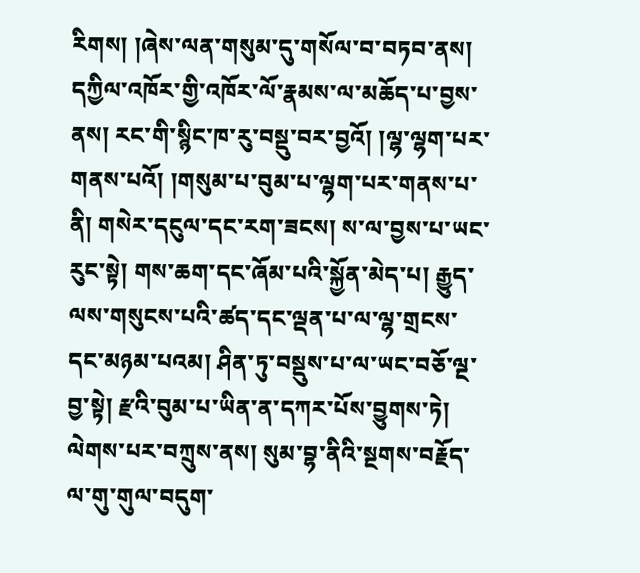རིགས། །ཞེས་ལན་གསུམ་དུ་གསོལ་བ་བཏབ་ནས། དཀྱིལ་འཁོར་གྱི་འཁོར་ལོ་རྣམས་ལ་མཆོད་པ་བྱས་ནས། རང་གི་སྙིང་ཁ་རུ་བསྡུ་བར་བྱའོ། །ལྷ་ལྷག་པར་གནས་པའོ། །གསུམ་པ་བུམ་པ་ལྷག་པར་གནས་པ་ནི། གསེར་དངུལ་དང་རག་ཟངས། ས་ལ་བྱས་པ་ཡང་རུང་སྟེ། གས་ཆག་དང་ཞོམ་པའི་སྐྱོན་མེད་པ། རྒྱུད་ལས་གསུངས་པའི་ཚད་དང་ལྡན་པ་ལ་ལྷ་གྲངས་དང་མཉམ་པའམ། ཤིན་ཏུ་བསྡུས་པ་ལ་ཡང་བཅོ་ལྔ་བྱ་སྟེ། རྫའི་བུམ་པ་ཡིན་ན་དཀར་པོས་བྱུགས་ཏེ། ལེགས་པར་བཀྲུས་ནས། སུམ་བྷ་ནིའི་སྔགས་བརྗོད་ལ་གུ་གུལ་བདུག་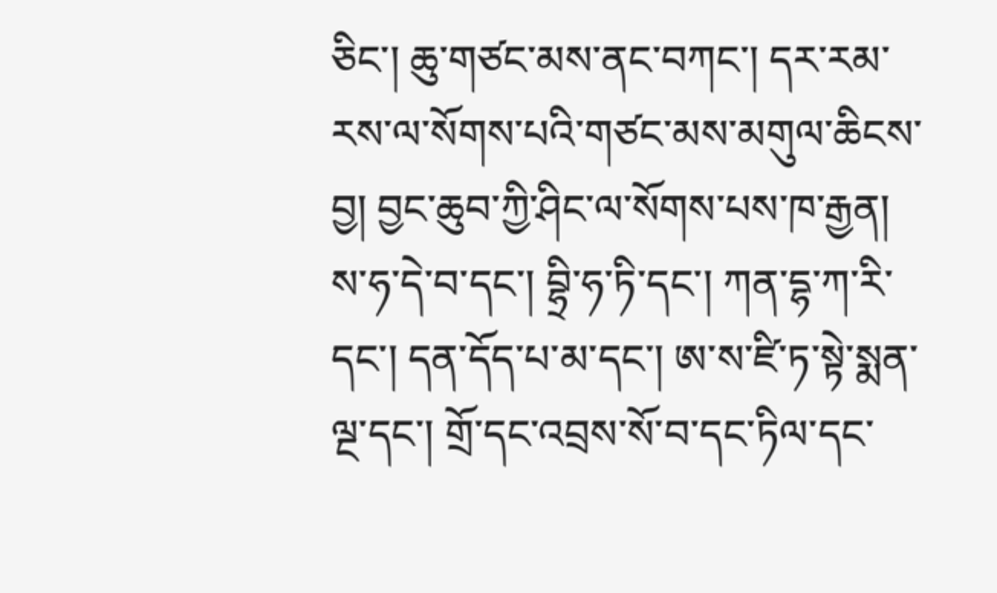ཅིང་། ཆུ་གཙང་མས་ནང་བཀང་། དར་རམ་རས་ལ་སོགས་པའི་གཙང་མས་མགུལ་ཆིངས་བྱ། བྱང་ཆུབ་ཀྱི་ཤིང་ལ་སོགས་པས་ཁ་རྒྱན། ས་ཧ་དེ་བ་དང་། བྷྲི་ཧ་ཏི་དང་། ཀན་དྷ་ཀ་རི་དང་། དན་དོད་པ་མ་དང་། ཨ་ས་ཛི་ཏ་སྟེ་སྨན་ལྔ་དང་། གྲོ་དང་འབྲས་སོ་བ་དང་ཏིལ་དང་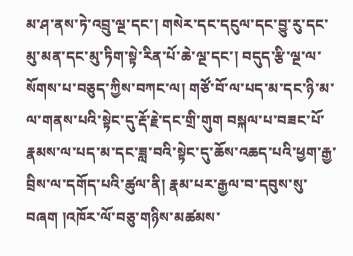མ་ཤ་ནས་ཏེ་འབྲུ་ལྔ་དང་། གསེར་དང་དངུལ་དང་བྱུ་རུ་དང་མུ་མན་དང་མུ་ཏིག་སྟེ་རིན་པོ་ཆེ་ལྔ་དང་། བདུད་རྩི་ལྔ་ལ་སོགས་པ་བཅུད་ཀྱིས་བཀང་ལ། གཙོ་བོ་ལ་པད་མ་དང་ཉི་མ་ལ་གནས་པའི་སྟེང་དུ་རྡོ་རྗེ་དང་གྲི་གུག བསྐལ་པ་བཟང་པོ་རྣམས་ལ་པད་མ་དང་ཟླ་བའི་སྟེང་དུ་ཆོས་འཆད་པའི་ཕྱག་རྒྱ་བྲིས་ལ་དགོད་པའི་ཚུལ་ནི། རྣམ་པར་རྒྱལ་བ་དབུས་སུ་བཞག །འཁོར་ལོ་བཅུ་གཉིས་མཚམས་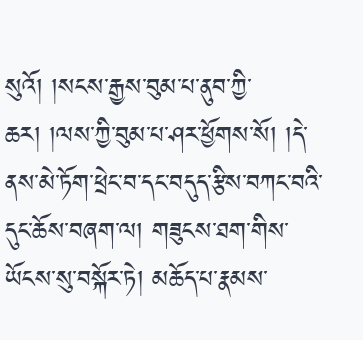སུའོ། །སངས་རྒྱས་བུམ་པ་ནུབ་ཀྱི་ཆར། །ལས་ཀྱི་བུམ་པ་ཤར་ཕྱོགས་སོ། །དེ་ནས་མེ་ཏོག་ཕྲེང་བ་དང་བདུད་རྩིས་བཀང་བའི་དུང་ཆོས་བཞག་ལ། གཟུངས་ཐག་གིས་ཡོངས་སུ་བསྐོར་ཏེ། མཆོད་པ་རྣམས་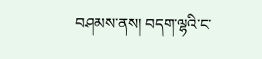བཤམས་ནས། བདག་ལྷའི་ང་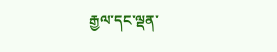རྒྱལ་དང་ལྡན་